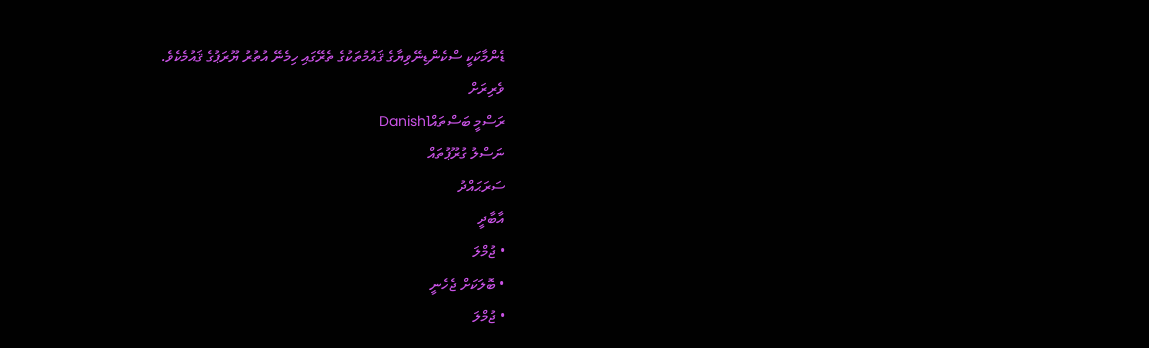ޑެންމާކަކީ ސްކެންޑިނޭވިޔާގެ ޤައުމުތަކުގެ ތެރޭގައި ހިމެނޭ އުތުރު ޔޫރަޕުގެ ޤައުމެކެވެ.
ވެރިރަށް
ރަސްމީ ބަސްތައްDanish1
ނަސްލު ގުރޫޕުތައް
ސަރަޙައްދު
އާބާދީ
• ޖުމްލަ
• ބޮލަކަށް ޖެހެނީ
• ޖުމްލަ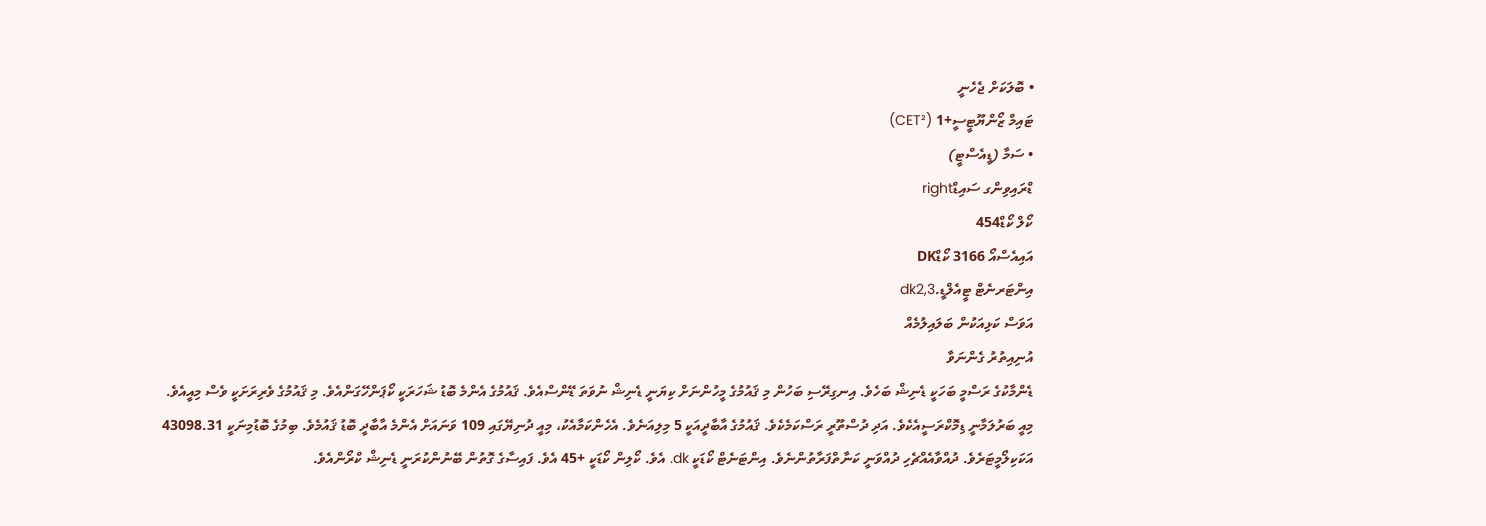• ބޮލަކަށް ޖެހެނީ
ޓައިމް ޒޯންޔޫޓީސީ+1 (CET²)
• ސަމާ (ޑީއެސްޓީ)
ޑްރައިވިންގ ސައިޑްright
ކޯލް ކޯޑް454
އައިއެސްއޯ 3166 ކޯޑްDK
އިންޓަރނެޓް ޓީއެލްޑީ.dk2,3
އަވަސް ކަޅިއަކުން ބަލައިލުމެއް
އުނިއިތުރު ގެންނަވާ
ޑެންމާކުގެ ރަސްމީ ބަހަކީ ޑެނިޝް ބަހެވެ. އިނގިރޭސި ބަހުން މި ޤައުމުގެ މީހުންނަށް ކިޔަނީ ޑެނިޝް ނުވަތަ ޑޭންސްއެވެ. ޤައުމުގެ އެންމެ ބޮޑު ޝަހަރަކީ ކޯޕަންހޭގަންއެވެ. މި ޤައުމުގެ ވެރިރަށަކީ ވެސް މިއީއެވެ. މިއީ ބަރުލަމާނީ ޑިމޮކްރަސީއެކެވެ. އަދި ދުސްތޫރީ ރަސްކަމެކެވެ. ޤައުމުގެ އާބާދީއަކީ 5 މިލިއަނެވެ. އެހެންކަމާއެކު، މިއީ ދުނިޔޭގައި 109 ވަނައަށް އެންމެ އާބާދީ ބޮޑު ޤައުމެވެ. ބިމުގެ ބޮޑުމިނަކީ 43098.31 އަކަކިލޯމީޓަރެވެ. ދުއްވާއެއްޗެހި ދުއްވަނީ ކަނާތްފަރާތުންނެވެ. އިންޓަނެޓް ކޯޑަކީ dk. އެވެ. ކޯލިން ކޯޑަކީ +45 އެވެ. ފައިސާގެ ގޮތުން ބޭނުންކުރަނީ ޑެނިޝް ކްރޯންއެވެ.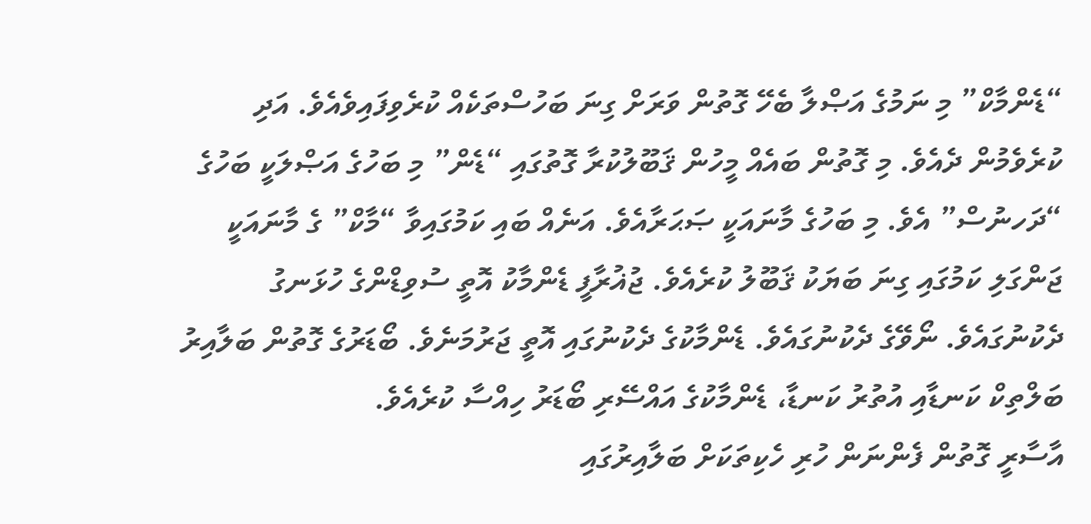“ޑެންމާކް” މި ނަމުގެ އަޞްލާ ބެހޭ ގޮތުން ވަރަށް ގިނަ ބަހުސްތަކެއް ކުރެވިފައިވެއެވެ. އަދި ކުރެވެމުން ދެއެވެ. މި ގޮތުން ބައެއް މީހުން ޤަބޫލުކުރާ ގޮތުގައި “ޑެން” މި ބަހުގެ އަޞްލަކީ ބަހުގެ “ދަހނުސް” އެވެ. މި ބަހުގެ މާނައަކީ ޞަޙަރާއެވެ. އަނެއް ބައި ކަމުގައިވާ “މާކް” ގެ މާނައަކީ ޖަންގަލި ކަމުގައި ގިނަ ބަޔަކު ޤަބޫލު ކުރެއެވެ. ޖުޣުރާފީ ޑެންމާކު އޮތީ ސުވިޑްންގެ ހުޅަނގު ދެކުނުގައެވެ. ނޯވޭގެ ދެކުނުގައެވެ. ޑެންމާކުގެ ދެކުނުގައި އޮތީ ޖަރުމަނެވެ. ބޯޑަރުގެ ގޮތުން ބަލާއިރު ބަލްތިކް ކަނޑާއި އުތުރު ކަނޑާ، ޑެންމާކުގެ އައްސޭރި ބޯޑަރު ހިއްސާ ކުރެއެވެ.
އާސާރީ ގޮތުން ފެންނަން ހުރި ހެކިތަކަށް ބަލާއިރުގައި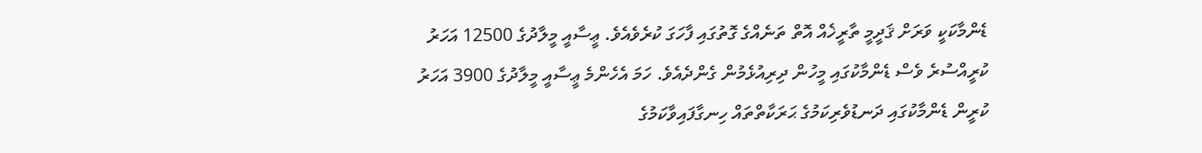ޑެންމާކަކީ ވަރަށް ޤަދީމީ ތާރީޚެއް އޮތް ތަނެއްގެ ގޮތުގައި ފާހަގަ ކުރެވެއެވެ. ޢީސާއީ މީލާދުގެ 12500 އަހަރު ކުރީއްސުރެ ވެސް ޑެންމާކުގައި މީހުން ދިރިއުޅެމުން ގެންދެއެވެ. ހަމަ އެހެންމެ ޢީސާއީ މީލާދުގެ 3900 އަހަރު ކުރީން ޑެންމާކުގައި ދަނޑުވެރިކަމުގެ ޙަރަކާތްތައް ހިނގާފައިވާކަމުގެ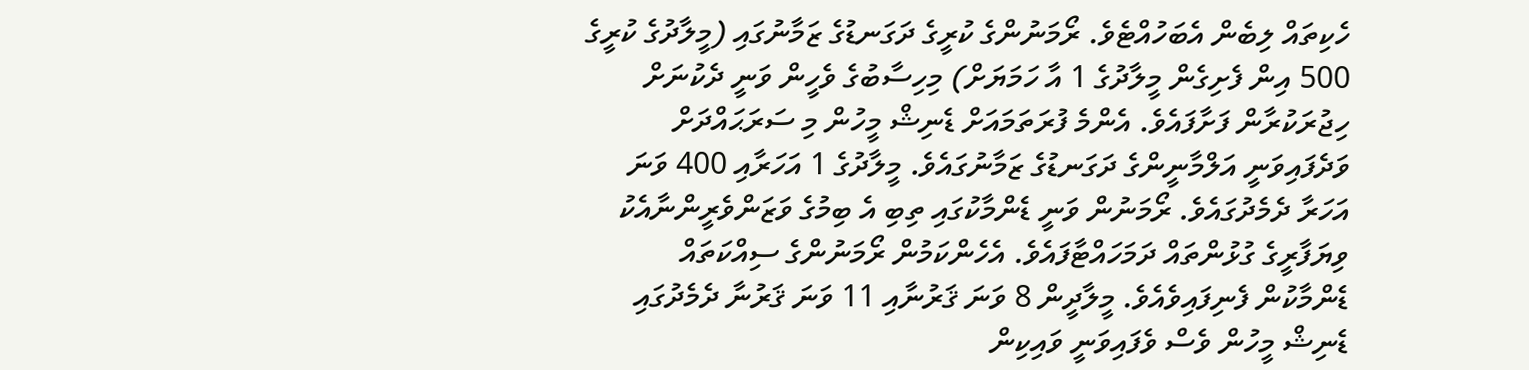ހެކިތައް ލިބެން އެބަހުއްޓެވެ. ރޯމަނުންގެ ކުރީގެ ދަގަނޑުގެ ޒަމާނުގައި (މީލާދުގެ ކުރީގެ 500 އިން ފެށިގެން މީލާދުގެ 1 އާ ހަމަޔަށް) މިހިސާބުގެ ވެހީން ވަނީ ދެކުނަށް ހިޖުރަކުރާން ފަށާފައެވެ. އެންމެ ފުރަތަމައަށް ޑެނިޝް މީހުން މި ސަރަޙައްދަށް ވަދެފައިވަނީ އަލްމާނީންގެ ދަގަނޑުގެ ޒަމާނުގައެވެ. މީލާދުގެ 1 އަހަރާއި 400 ވަނަ އަހަރާ ދެމެދުގައެވެ. ރޯމަނުން ވަނީ ޑެންމާކުގައި ތިބި އެ ބިމުގެ ވަޒަންވެރީންނާއެކު ވިޔަފާރީގެ ގުޅުންތައް ދަމަހައްޓާފައެވެ. އެހެންކަމުން ރޯމަނުންގެ ސިއްކަތައް ޑެންމާކުން ފެނިފައިވެއެވެ. މީލާދީން 8 ވަނަ ޤަރުނާއި 11 ވަނަ ޤަރުނާ ދެމެދުގައި ޑެނިޝް މީހުން ވެސް ވެފައިވަނީ ވައިކިން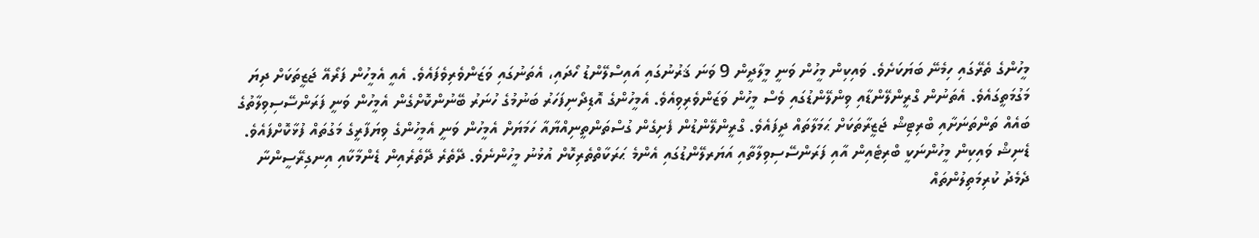މީހުންގެ ތެރޭގައި ހިމެނޭ ބަޔަކަށެވެ. ވައިކިން މީހުން ވަނީ މީލާދީން 9 ވަނަ ޤަރުނުގައި އައިސްލޭންޑު ހޯދައި، އެތަނުގައި ވަޒަންވެރިވެފައެވެ. އެއީ އެމީހުން ފަރޯއޭ ޖަޒީތަކަށް ދިޔަ މަގުމަތީގައެވެ. އެތަނުން ގްރީންލޭންޑާއި ވިންލޭންޑުގައި ވެސް މީހުން ވަޒަންވެރިވިއެވެ. އެމީހުންގެ އޮޑިދޯނިފަހަރު ބަނުމުގެ ހުނަރު ބޭނުންކޮށްގެން އެމީހުން ވަނީ ފަރަންސޭސިވިލާތުގެ ބައެއް ތަންތަނަށާއި ބްރިޓިޝް ޖަޒީރާތަކަށް ޙަމަލާތައް ދީފައެވެ. ގްރީންލޭންޑުން ފެށިގެން ގުސްތަންތީނިއްޔާއާ ހަމަޔަށް އެމީހުން ވަނީ އެމީހުންގެ ވިޔަފާރީގެ މަގުތައް ފުޅާކޮށްފައެވެ. ޑެނިޝް ވައިކިން މީހުންނަކީ ބްރިޓެއިން އާއި ފަރަންސޭސިވިލާތާއި އަޔަރލޭންޑުގައި އެންމެ ޙަރަކާތްތެރިކޮށް އުޅުނު މީހުންނެވެ. ދޭތެރެ ދޭތެރެއިން ޑެންމާކާއި އިނގިރޭސީންނާ ދެމެދު ކުރިމަތިލުންތައް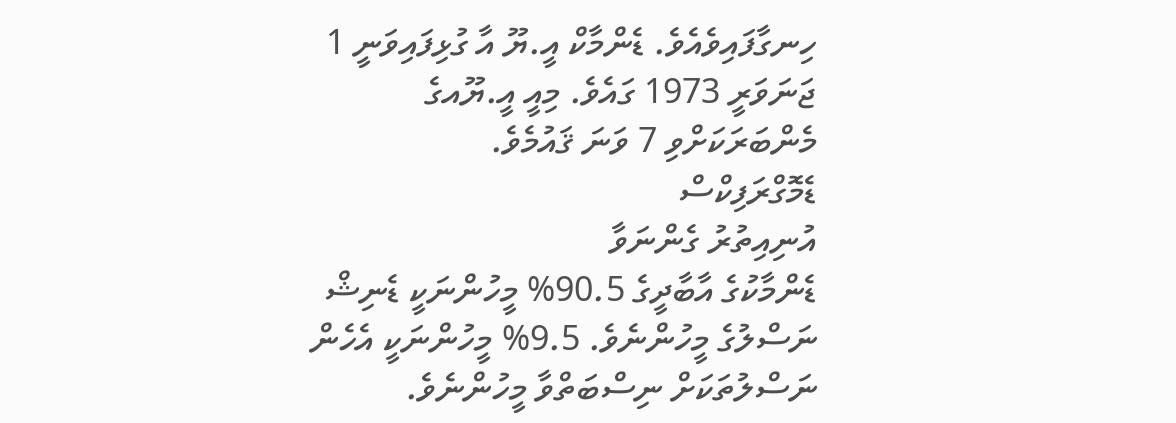ހިނގާފައިވެއެވެ. ޑެންމާކް އީ.ޔޫ އާ ގުޅިފައިވަނީ 1 ޖަނަވަރީ 1973 ގައެވެ. މިއީ އީ.ޔޫއގެ މެންބަރަކަށްވި 7 ވަނަ ޤައުމެވެ.
ޑެމޮގްރަފިކްސް
އުނިއިތުރު ގެންނަވާ
ޑެންމާކުގެ އާބާދީގެ 90.5% މީހުންނަކީ ޑެނިޝް ނަސްލުގެ މީހުންނެވެ. 9.5% މީހުންނަކީ އެހެން ނަސްލުތަކަށް ނިސްބަތްވާ މީހުންނެވެ.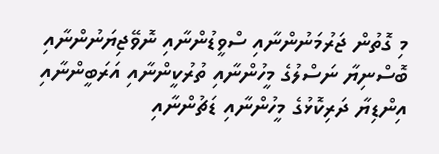މި ގޮތުން ޖަރުމަނުންނާއި ސްވީޑުންނާއި ނޮވޭޖިޔަނުންނާއި ބޮސްނިޔާ ނަސްލުގެ މީހުންނާއި ތުރުކީންނާއި އަރަބީންނާއި އިންޑިޔާ ދަރިކޮޅުގެ މީހުންނާއި ޑަޗުންނާއި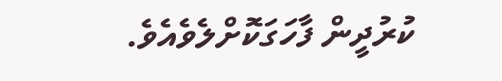ކުރުދީން ފާހަގަކޮށްލެވެއެވެ.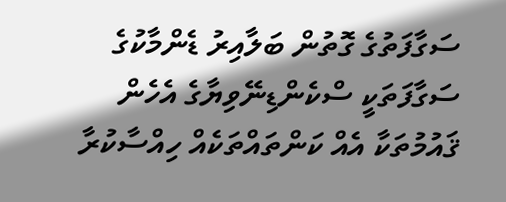ސަގާފަތުގެ ގޮތުން ބަލާއިރު ޑެންމާކުގެ ސަގާފަތަކީ ސްކެންޑިނޭވިޔާގެ އެހެން ޤައުމުތަކާ އެއް ކަންތައްތަކެއް ހިއްސާކުރާ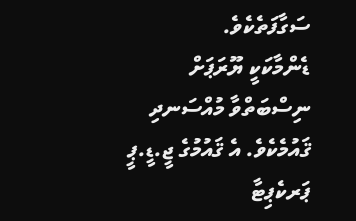ސަގާފަތެކެވެ.
ޑެންމާކަކީ ޔޫރަޕަށް ނިސްބަތްވާ މުއްސަނދި ޤައުމެކެވެ. އެ ޤައުމުގެ ޖީ.ޑީ.ޕީ ޕަރކެޕިޓާ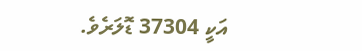އަކީ 37304 ޑޮލަރެވެ.